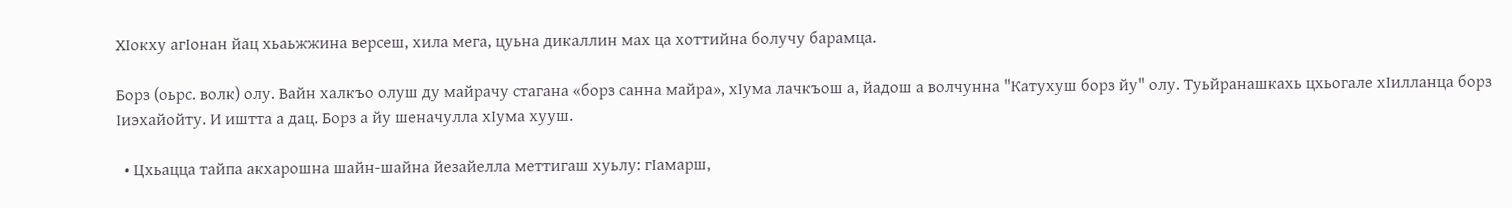ХӀокху агӀонан йац хьаьжжина версеш, хила мега, цуьна дикаллин мах ца хоттийна болучу барамца.

Борз (оьрс. волк) олу. Вайн халкъо олуш ду майрачу стагана «борз санна майра», хӀума лачкъош а, йадош а волчунна "Катухуш борз йу" олу. Туьйранашкахь цхьогале хӀилланца борз Ӏиэхайойту. И иштта а дац. Борз а йу шеначулла хӀума хууш.

  • Цхьацца тайпа акхарошна шайн-шайна йезайелла меттигаш хуьлу: гӀамарш,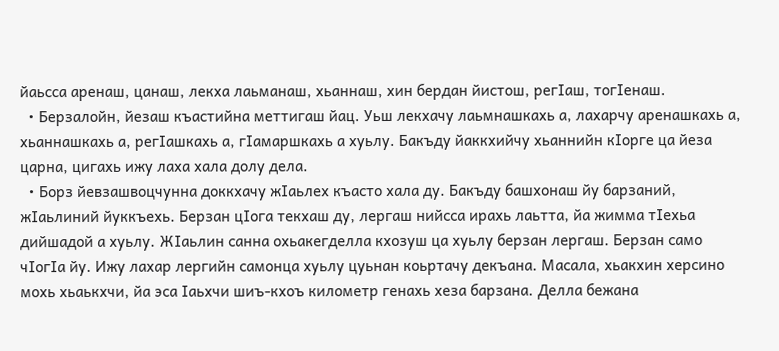йаьсса аренаш, цанаш, лекха лаьманаш, хьаннаш, хин бердан йистош, регӀаш, тогӀенаш.
  • Берзалойн, йезаш къастийна меттигаш йац. Уьш лекхачу лаьмнашкахь а, лахарчу аренашкахь а, хьаннашкахь а, регӀашкахь а, гӀамаршкахь а хуьлу. Бакъду йаккхийчу хьаннийн кӀорге ца йеза царна, цигахь ижу лаха хала долу дела.
  • Борз йевзашвоцчунна доккхачу жӀаьлех къасто хала ду. Бакъду башхонаш йу барзаний, жӀаьлиний йуккъехь. Берзан цӀога текхаш ду, лергаш нийсса ирахь лаьтта, йа жимма тӀехьа дийшадой а хуьлу. ЖӀаьлин санна охьакегделла кхозуш ца хуьлу берзан лергаш. Берзан само чӀогӀа йу. Ижу лахар лергийн самонца хуьлу цуьнан коьртачу декъана. Масала, хьакхин херсино мохь хьаькхчи, йа эса Ӏаьхчи шиъ-кхоъ километр генахь хеза барзана. Делла бежана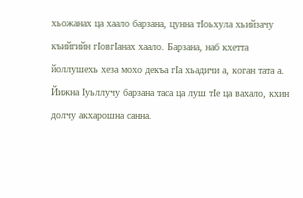хьожанах ца хаало барзана, цунна тӀоьхула хьийзачу къийгийн гӀовгӀанах хаало. Барзана, наб кхетта йоллушехь хеза мохо декъа гӀа хьадичи а, коган тата а. Йижна Ӏуьллучу барзана таса ца луш тӀе ца вахало, кхин долчу акхарошна санна.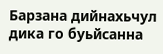Барзана дийнахьчул дика го буьйсанна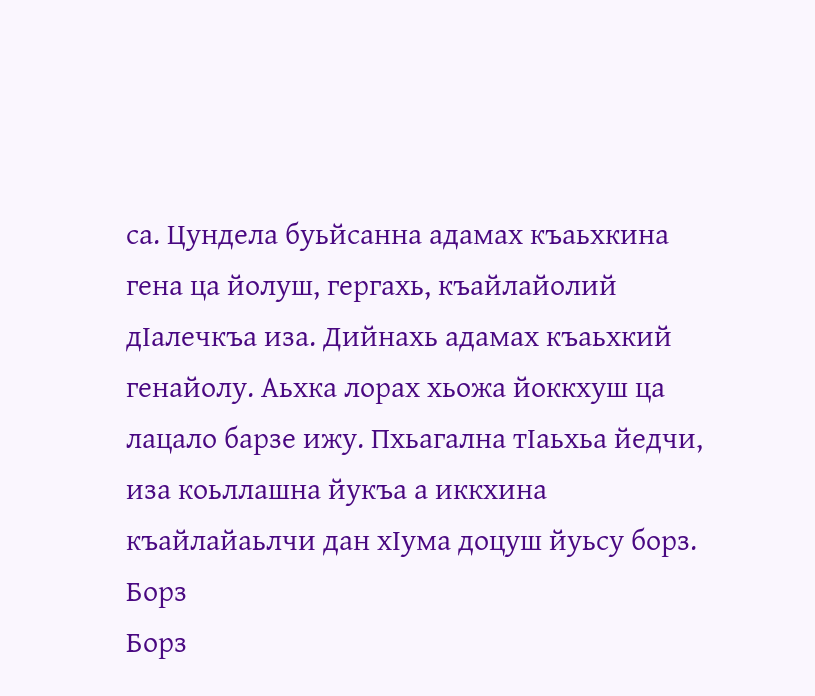са. Цундела буьйсанна адамах къаьхкина гена ца йолуш, гергахь, къайлайолий дӀалечкъа иза. Дийнахь адамах къаьхкий генайолу. Аьхка лорах хьожа йоккхуш ца лацало барзе ижу. Пхьагална тӀаьхьа йедчи, иза коьллашна йукъа а иккхина къайлайаьлчи дан хӀума доцуш йуьсу борз.
Борз
Борз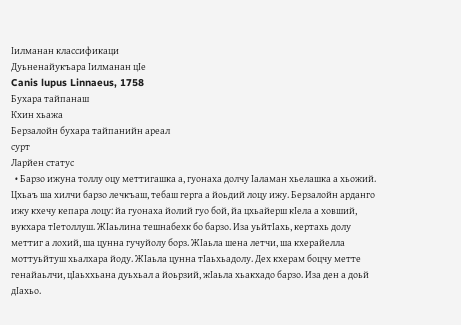Ӏилманан классификаци
Дуьненайукъара Ӏилманан цӀе
Canis lupus Linnaeus, 1758
Бухара тайпанаш
Кхин хьажа
Берзалойн бухара тайпанийн ареал
сурт
Ларйен статус
  • Барзо ижуна толлу оцу меттигашка а, гуонаха долчу Ӏаламан хьелашка а хьожий. Цхьаъ ша хилчи барзо лечкъаш, тебаш герга а йоьдий лоцу ижу. Берзалойн арданго ижу кхечу кепара лоцу: йа гуонаха йолий гуо бой, йа цхьайерш кӀела а ховший, вукхара тӀетоллуш. ЖӀаьлина тешнабехк бо барзо. Иза уьйтӀахь, кертахь долу меттиг а лохий, ша цунна гучуйолу борз. ЖӀаьла шена летчи, ша кхерайелла моттуьйтуш хьалхара йоду. ЖӀаьла цунна тӀаьхьадолу. Дех кхерам боцчу метте генайаьлчи, цӀаьххьана дуьхьал а йоьрзий, жӀаьла хьакхадо барзо. Иза ден а доьй дӀахьо.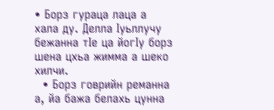• Борз гураца лаца а хала ду. Делла Ӏуьллучу бежанна тӀе ца йогӀу борз шена цхьа жимма а шеко хилчи.
  • Борз говрийн реманна а, йа бажа белахь цунна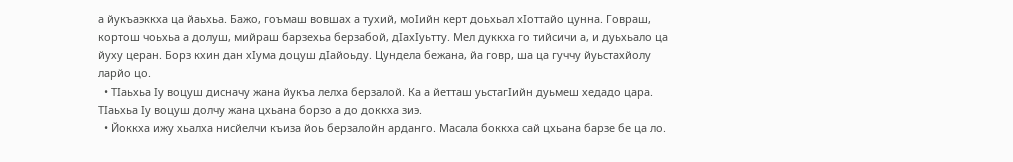а йукъаэккха ца йаьхьа. Бажо, гоъмаш вовшах а тухий, моӀийн керт доьхьал хӀоттайо цунна. Говраш, кортош чоьхьа а долуш, мийраш барзехьа берзабой, дӀахӀуьтту. Мел дуккха го тийсичи а, и дуьхьало ца йуху церан. Борз кхин дан хӀума доцуш дӀайоьду. Цундела бежана, йа говр, ша ца гуччу йуьстахйолу ларйо цо.
  • ТӀаьхьа Ӏу воцуш дисначу жана йукъа лелха берзалой. Ка а йетташ уьстагӀийн дуьмеш хедадо цара. ТӀаьхьа Ӏу воцуш долчу жана цхьана борзо а до доккха зиэ.
  • Йоккха ижу хьалха нисйелчи къиза йоь берзалойн арданго. Масала боккха сай цхьана барзе бе ца ло.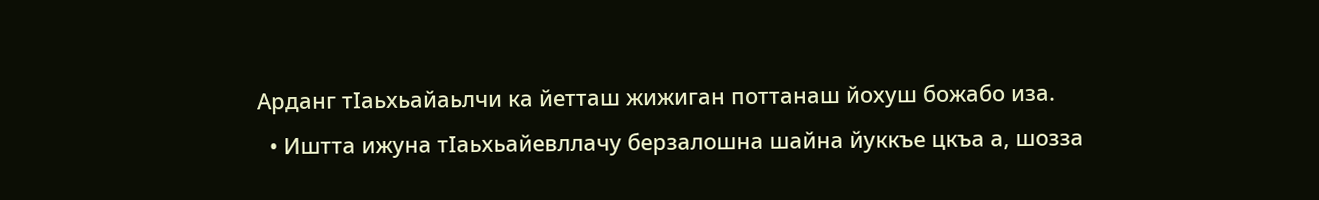Арданг тӀаьхьайаьлчи ка йетташ жижиган поттанаш йохуш божабо иза.
  • Иштта ижуна тӀаьхьайевллачу берзалошна шайна йуккъе цкъа а, шозза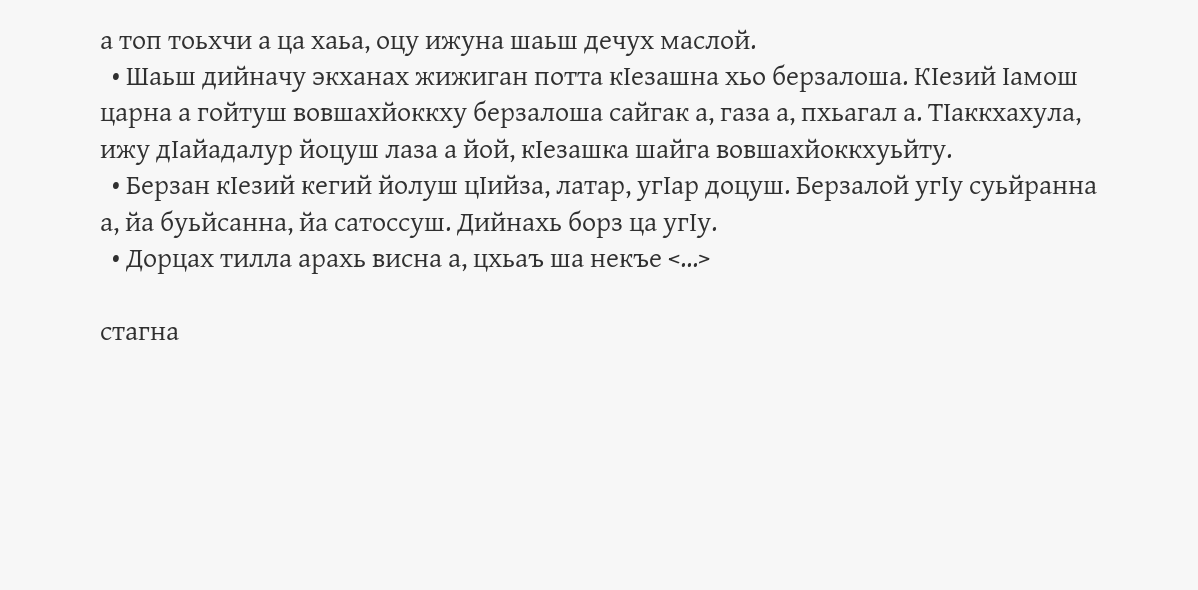а топ тоьхчи а ца хаьа, оцу ижуна шаьш дечух маслой.
  • Шаьш дийначу экханах жижиган потта кӀезашна хьо берзалоша. КӀезий Ӏамош царна а гойтуш вовшахйоккху берзалоша сайгак а, газа а, пхьагал а. ТӀаккхахула, ижу дӀайадалур йоцуш лаза а йой, кӀезашка шайга вовшахйоккхуьйту.
  • Берзан кӀезий кегий йолуш цӀийза, латар, угӀар доцуш. Берзалой угӀу суьйранна а, йа буьйсанна, йа сатоссуш. Дийнахь борз ца угӀу.
  • Дорцах тилла арахь висна а, цхьаъ ша некъе <...>

стагна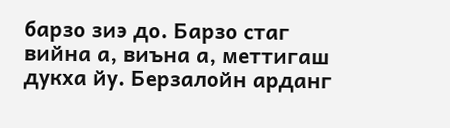барзо зиэ до. Барзо стаг вийна а, виъна а, меттигаш дукха йу. Берзалойн арданг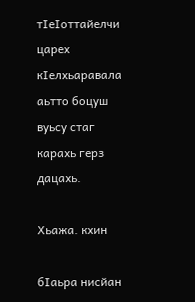тӀеӀоттайелчи царех кӀелхьаравала аьтто боцуш вуьсу стаг карахь герз дацахь.

Хьажа. кхин

бӀаьра нисйан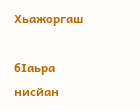Хьажоргаш

бӀаьра нисйан